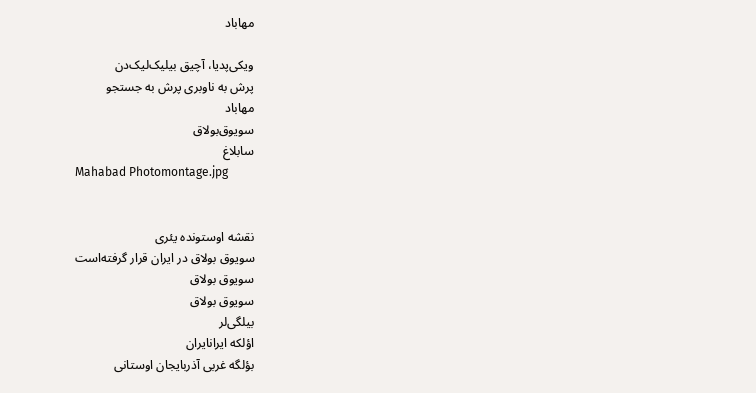مهاباد

ویکی‌پدیا، آچیق بیلیک‌لیک‌دن
پرش به ناوبری پرش به جستجو
مهاباد
سویوق‌بولاق
سابلاغ
Mahabad Photomontage.jpg


نقشه اوستونده یئری
سویوق بولاق در ایران قرار گرفته‌است
سویوق بولاق
سویوق بولاق
بیلگی‌لر
اؤلکه ایرانایران
بؤلگه غربی آذربایجان اوستانی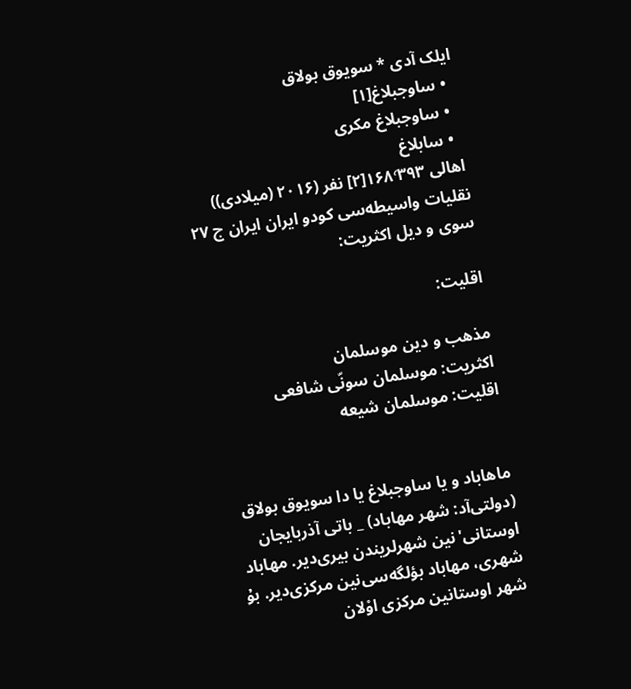ایلک آدی * سویوق بولاق
  • ساوجبلاغ[۱]
  • ساوجبلاغ مکری
  • سابلاغ
اهالی ۱۶۸٬۳۹۳[۲] نفر (۲۰۱۶ (میلادی))
نقلیات واسیطه‌سی کودو ایران ایران ج ۲۷
سوی و دیل اکثریت:

اقلیت:

مذهب و دین موسلمان
اکثریت: موسلمان سونّی شافعی
اقلیت: موسلمان شیعه


ماهاباد و یا ساوجبلاغ یا دا سویوق بولاق (دولتی‌آد: شهر مهاباد) _ باتی آذربایجان اوستانی'نین شهرلریندن بیری‌دیر. مهاباد شهری، مهاباد بؤلگه‌سی‌نین مرکزی‌دیر. بۇ شهر اوستانین مرکزی اوْلان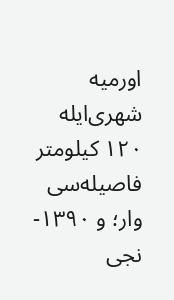اورمیه شهری‌ایله ۱۲۰ کیلومتر فاصیله‌سی وار؛ و ۱۳۹۰-نجی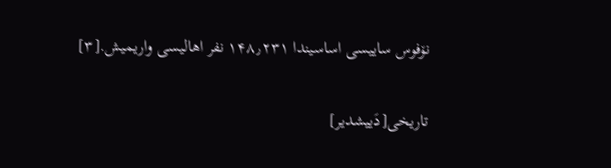نۆفوس ساییسی اساسیندا ۱۴۸٫۲۳۱ نفر اهالیسی واریمیش.[۳]

تاریخی[دَییشدیر]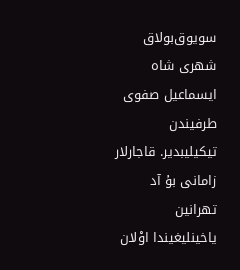سویوق‌بولاق شهری شاه ایسماعیل صفوی طرفیندن تیکیلیبدیر. قاجارلار زامانی بۇ آد تهرانین یاخینلیغیندا اوْلان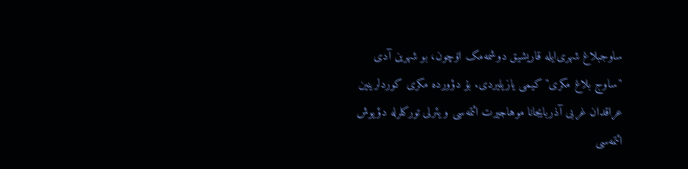ساوجبلاغ شهری‌ایله قاریشیق دوشمه‌مک اۆچون، بو شهرین آدی "ساوج بلاغ مکری" کیمی یازیلیردی. بۇ دؤورده مکری کوردلرینین عراقدان غربی آذربایجانا موهاجیرت ائتمه‌سی و یئرلی تورکلرله دؤیوش ائتمه‌سی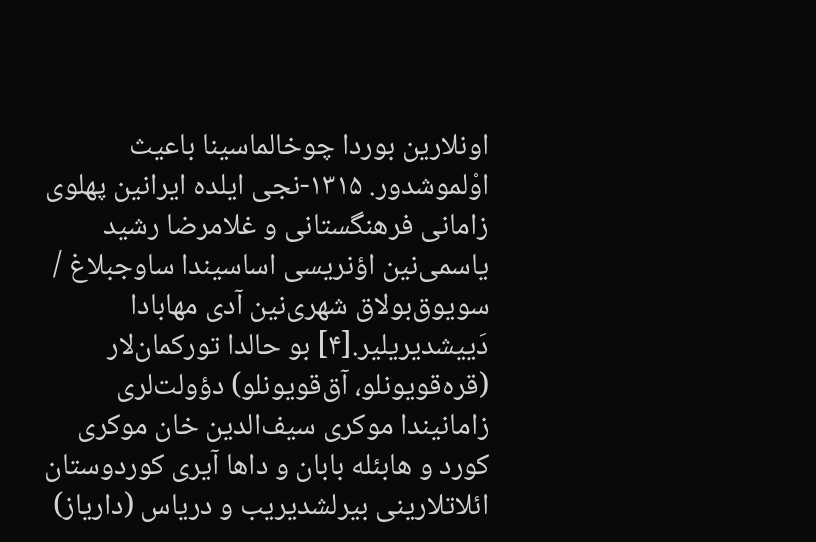اونلارین بوردا چوخالماسینا باعیث اوْلموشدور. ۱۳۱۵-نجی ایلده ایرانین پهلوی زامانی فرهنگستانی و غلامرضا رشید یاسمی‌نین اؤنریسی اساسیندا ساوجبلاغ / سویوق‌بولاق شهری‌نین آدی مهابادا دَییشدیریلیر.[۴] بو حالدا تورکمان‌لار (قره‌قویونلو، آق‌قویونلو) دؤولت‌لری زامانیندا موکری سیف‌الدین خان موکری کورد و هابئله بابان و داها آیری کوردوستان ائلاتلارینی بیرلشدیریب و دریاس (داریاز)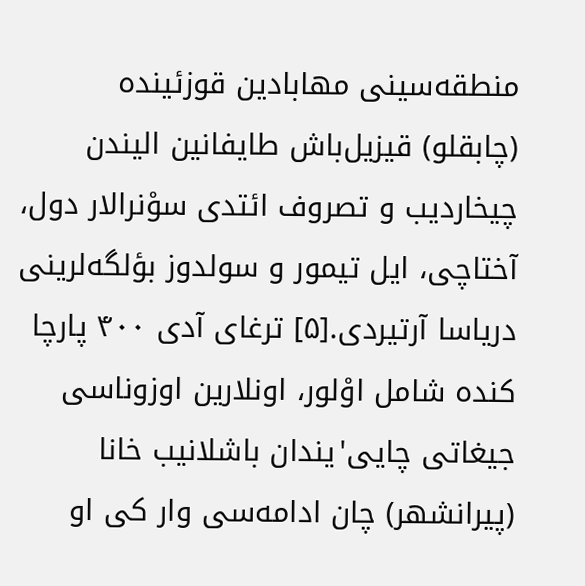منطقه‌سینی مهابادین قوزئینده (چابقلو) قیزیل‌باش طایفانین الیندن چیخاردیب و تصروف ائتدی سوْنرالار دول، آختاچی، ایل تیمور و سولدوز بؤلگه‌لرینی دریاسا آرتیردی.[۵] ترغای آدی ۴۰۰ پارچا کنده شامل اوْلور، اونلارین اوزوناسی جیغاتی چایی'یندان باشلانیب خانا (پیرانشهر) چان ادامه‌سی وار کی او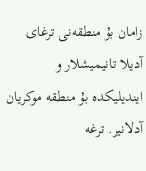زامان بۇ منطقه‌نی ترغای آدیلا تانیمیشلار و ایندیلیکده بۇ منطقه موکریان آدلانیر. ترغه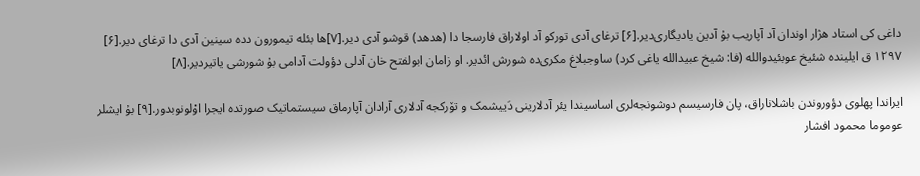داغی کی استاد هژار اوندان آد آپاریب بۇ آدین یادیگاری‌دیر.[۶] ترغای آدی تورکو آد اولاراق فارسجا دا (هدهد) قوشو آدی دیر.[۷]ها بئله تیمورون دده سینین آدی دا ترغای دیر.[۶] ۱۲۹۷ ق ایلینده شئیخ عوبئیدوالله (فا: شیخ عبیدالله یاغی کرد) ساوجبلاغ مکری‌ده شورش ائدیر. او زامان ابولفتح خان آدلی دؤولت آدامی بۇ شورشی یاتیردیر.[۸]

ایراندا پهلوی دؤوروندن باشلاناراق، پان فارسیسم دوشونجه‌لری اساسیندا یئر آدلارینی دَییشمک و تۆرکجه آدلاری آرادان آپارماق سیستماتیک صورتده ایجرا اوْلونوبدور.[۹] بۇ ایشلر عوموما محمود افشار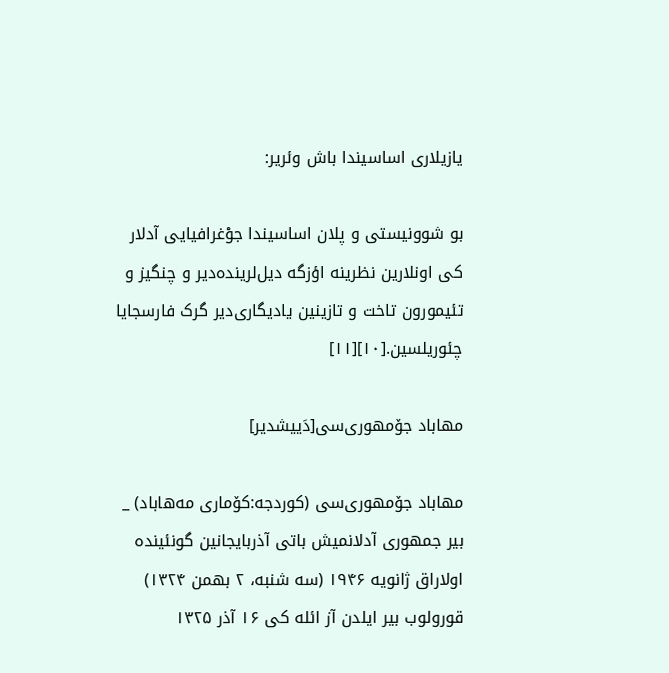یازیلاری اساسیندا باش وئریر:

بو شوونیستی و پلان اساسیندا جوْغرافیایی آدلار کی اونلارین نظرینه اؤزگه دیل‌لرینده‌دیر و چنگیز و تئیمورون تاخت و تازینین یادیگاری‌دیر گرک فارسجایا چئوریلسین.[۱۰][۱۱]

مهاباد جۆمهوری‌سی[دَییشدیر]

مهاباد جۆمهوری‌سی (کوردجه:کۆماری مه‌هاباد) _ بیر جمهوری آدلانمیش باتی آذربایجانین گونئینده اولاراق ژانویه ۱۹۴۶ (سه شنبه، ۲ بهمن ۱۳۲۴) قورولوب بیر ایلدن آز ائله کی ۱۶ آذر ۱۳۲۵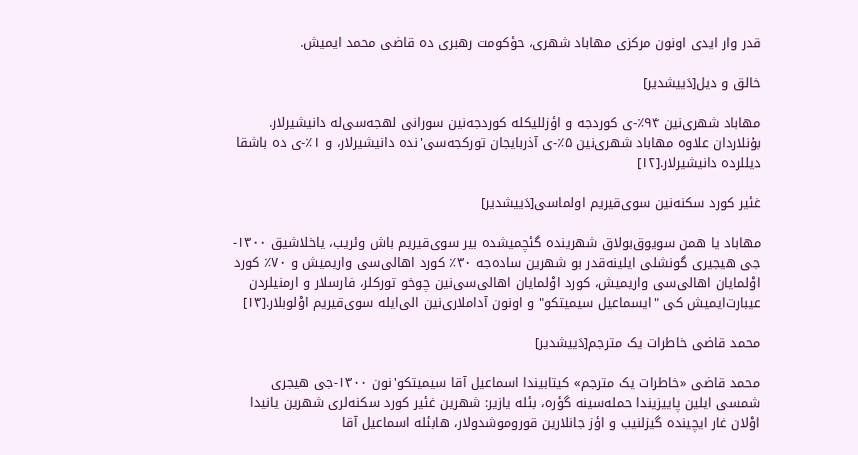قدر وار ایدی اونون مرکزی مهاباد شهری، حؤکومت رهبری ده قاضی محمد ایمیش.

خالق و دیل[دَییشدیر]

مهاباد شهری‌نین ۹۴٪-ی کوردجه و اؤزللیکله کوردجه‌نین سورانی لهجه‌سی‌له دانیشیرلار. بۇنلاردان علاوه مهاباد شهری‌نین ۵٪-ی آذربایجان تورکجه‌سی'نده دانیشیرلار، و ۱٪-ی ده باشقا دیللرده دانیشیرلار.[۱۲]

غئیر کورد سکنه‌نین سوی‌قیریم اولماسی[دَییشدیر]

مهاباد یا همن سویوق‌بولاق شهرینده گئچمیشده بیر سوی‌قیریم باش وئریب، یاخلاشیق ۱۳۰۰-جی هیجیری گونشلی ایلینه‌قدر بو شهرین ساده‌جه ۳۰٪ کورد اهالی‌سی واریمیش و ۷۰٪ کورد اوْلمایان اهالی‌سی واریمیش، کورد اوْلمایان اهالی‌سی‌نین چوخو تورکلر، فارسلار و ارمنیلردن عیبارت‌ایمیش کی "ایسماعیل سیمیتکو" و اونون آداملاری‌نین الی‌ایله سوی‌قیریم اوْلوبلار.[۱۳]

محمد قاضی خاطرات یک مترجم[دَییشدیر]

محمد قاضی «خاطرات یک مترجم» کیتابیندا اسماعیل آقا سیمیتکو'نون ۱۳۰۰-جی هیجری شمسی ایلین پاییزیندا حمله‌سینه گؤره، بئله یازیر: شهرین غئیر کورد سکنه‌لری شهرین یانیدا اوْلان غار ایچینده گیزلنیب و اؤز جانلارین قوروموشدولار، هابئله اسماعیل آقا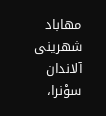مهاباد شهرینی آلاندان سوْنرا،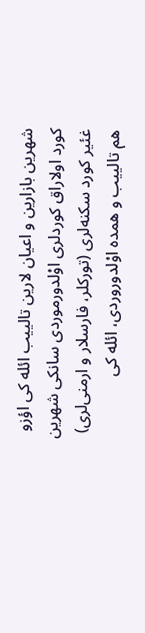شهرین بازارین و اعیان لارین تالییب ائله کی اؤزو کورد اولاراق کوردلری اوْلدورموردی سانکی شهرین غئیر کورد سکنه‌لری (تورکلر، فارسلار و ارمنی‌لری) هم تالییب و همده اوْلدوروردی، ائله کی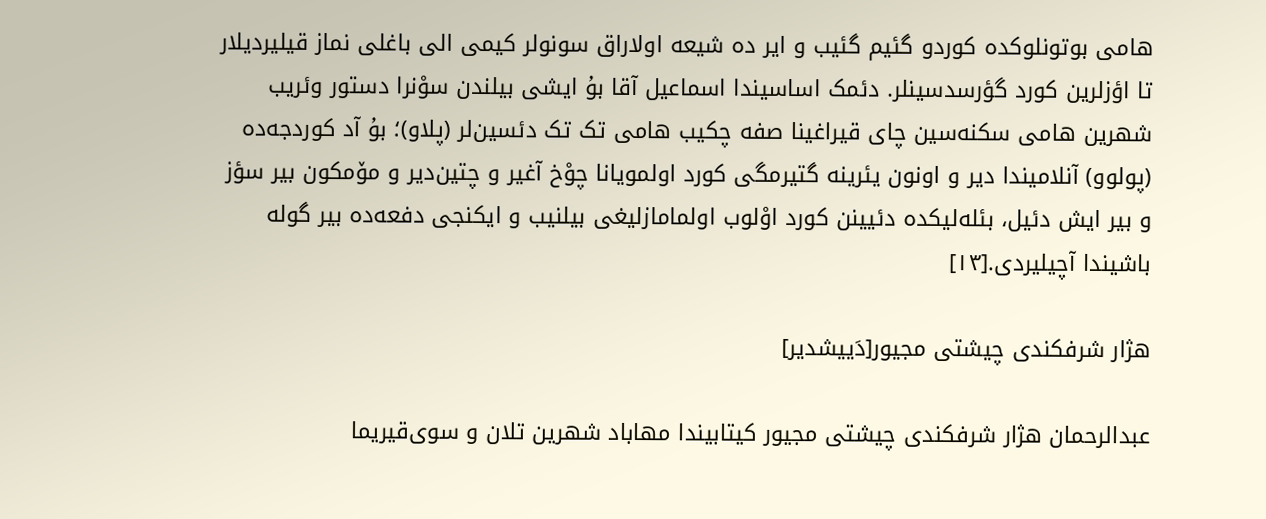هامی بوتونلوکده کوردو گئیم گئیب و ایر ده شیعه اولاراق سونولر کیمی الی باغلی نماز قیلیردیلار تا اؤزلرین کورد گؤرسدسینلر. دئمک اساسیندا اسماعیل آقا بۇ ایشی بیلندن سوْنرا دستور وئریب شهرین هامی سکنه‌سین چای قیراغینا صفه چکیب هامی تک تک دئسین‌لر (پلاو)؛ بۇ آد کوردجه‌ده (پولوو) آنلامیندا دیر و اونون یئرینه گتیرمگی کورد اولمویانا چوْخ آغیر و چتین‌دیر و مۆمکون بیر سؤز و بیر ایش دئیل، بئله‌لیکده دئیینن کورد اوْلوب اولمامازلیغی بیلنیب و ایکنجی دفعه‌ده بیر گوله باشیندا آچیلیردی.[۱۳]

هژار شرفکندی چیشتی مجیور[دَییشدیر]

عبدالرحمان هژار شرفکندی چیشتی مجیور کیتابیندا مهاباد شهرین تلان و سوی‌قیریما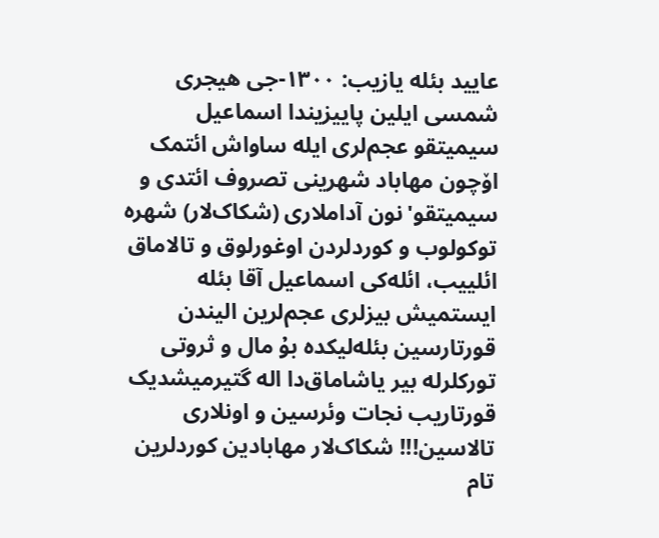عایید بئله یازیب: ۱۳۰۰-جی هیجری شمسی ایلین پاییزیندا اسماعیل سیمیتقو عجم‌لری ایله ساواش ائتمک اۆچون مهاباد شهرینی تصروف ائتدی و سیمیتقو'نون آداملاری (شکاک‌لار) شهره توکولوب و کوردلردن اوغورلوق و تالاماق ائلییب، ائله‌کی اسماعیل آقا بئله ایستمیش بیزلری عجم‌لرین الیندن قورتارسین بئله‌لیکده بۇ مال و ثروتی تورکلرله بیر یاشاماق‌دا اله گتیرمیشدیک قورتاریب نجات وئرسین و اونلاری تالاسین!!! شکاک‌لار مهابادین کوردلرین تام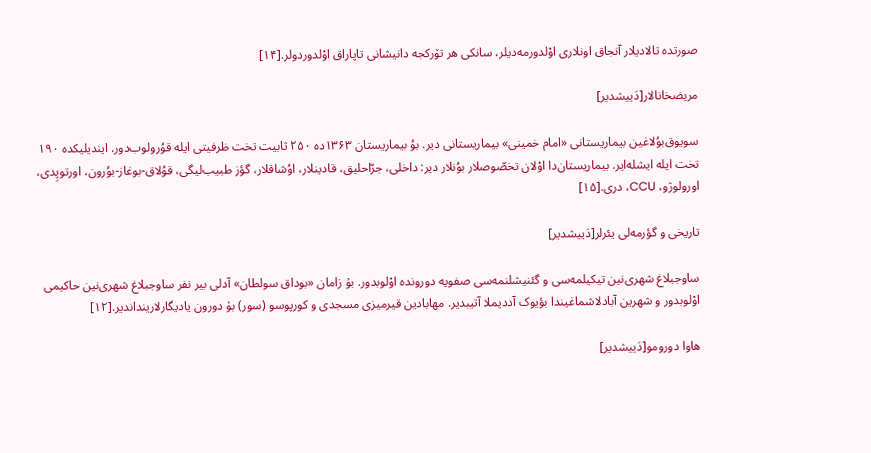صورتده تالادیلار آنجاق اونلاری اوْلدورمه‌دیلر، سانکی هر تۆرکجه دانیشانی تاپاراق اوْلدوردولر.[۱۴]

مریضخانالار[دَییشدیر]

سویوق‌بوُلاغین بیماریستانی «امام خمینی» بیماریستانی دیر. بوُ بیماریستان ۱۳۶۳ده ۲۵۰ ثابیت تخت ظرفیتی ایله قوُرولوب‌دور. ایندیلیکده ۱۹۰ تخت ایله ایشله‌ایر. بیماریستان‌دا اوْلان تخصّوصلار بوُنلار دیر: داخلی، جرّاحلیق، قادینلار، اوُشاقلار، گؤز طبیب‌لیگی، قوُلاق-بوغاز-بوُرون، اورتوپِدی، اورولوژو، CCU، دری.[۱۵]

تاریخی و گؤرمه‌لی یئرلر[دَییشدیر]

ساوجبلاغ شهری‌نین تیکیلمه‌سی و گئنیشلنمه‌سی صفویه دورونده اوْلوبدور. بۇ زامان «بوداق سولطان» آدلی بیر نفر ساوجبلاغ شهری‌نین حاکیمی اوْلوبدور و شهرین آبادلاشماغیندا بؤیوک آددیملا آتیبدیر. مهابادین قیرمیزی مسجدی و کورپوسو (سور) بۇ دورون یادیگارلارینداندیر.[۱۲]

هاوا دورومو[دَییشدیر]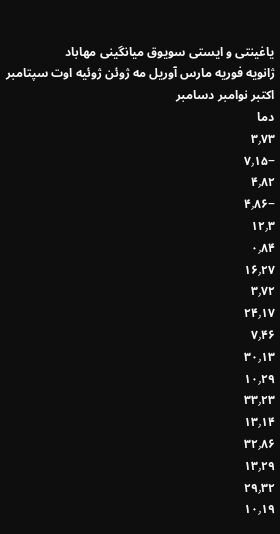یاغینتی و ایستی سویوق میانگینی مهاباد
ژانویه فوریه مارس آوریل مه ژوئن ژوئیه اوت سپتامبر اکتبر نوامبر دسامبر
دما
۳٫۷۳
−۷٫۱۵
۴٫۸۲
−۴٫۸۶
۱۲٫۳
۰٫۸۴
۱۶٫۲۷
۳٫۷۲
۲۴٫۱۷
۷٫۴۶
۳۰٫۱۳
۱۰٫۲۹
۳۳٫۲۳
۱۳٫۱۴
۳۲٫۸۶
۱۳٫۲۹
۲۹٫۳۲
۱۰٫۱۹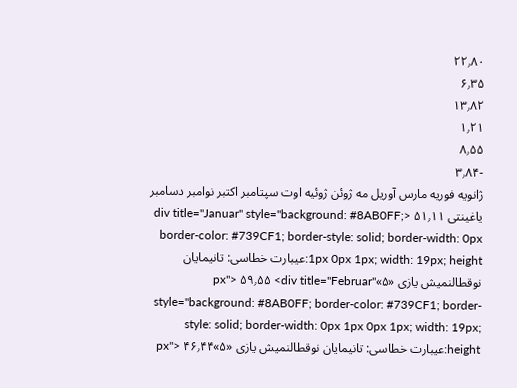۲۲٫۸۰
۶٫۳۵
۱۳٫۸۲
۱٫۲۱
۸٫۵۵
-۳٫۸۴
ژانویه فوریه مارس آوریل مه ژوئن ژوئیه اوت سپتامبر اکتبر نوامبر دسامبر
یاغینتی ۵۱٫۱۱ <div title="Januar" style="background: #8AB0FF; border-color: #739CF1; border-style: solid; border-width: 0px 1px 0px 1px; width: 19px; height:عیبارت خطاسی: تانیمایان نوقطالنمیش یازی «۵»px"> ۵۹٫۵۵ <div title="Februar" style="background: #8AB0FF; border-color: #739CF1; border-style: solid; border-width: 0px 1px 0px 1px; width: 19px; height:عیبارت خطاسی: تانیمایان نوقطالنمیش یازی «۵»px"> ۴۶٫۴۴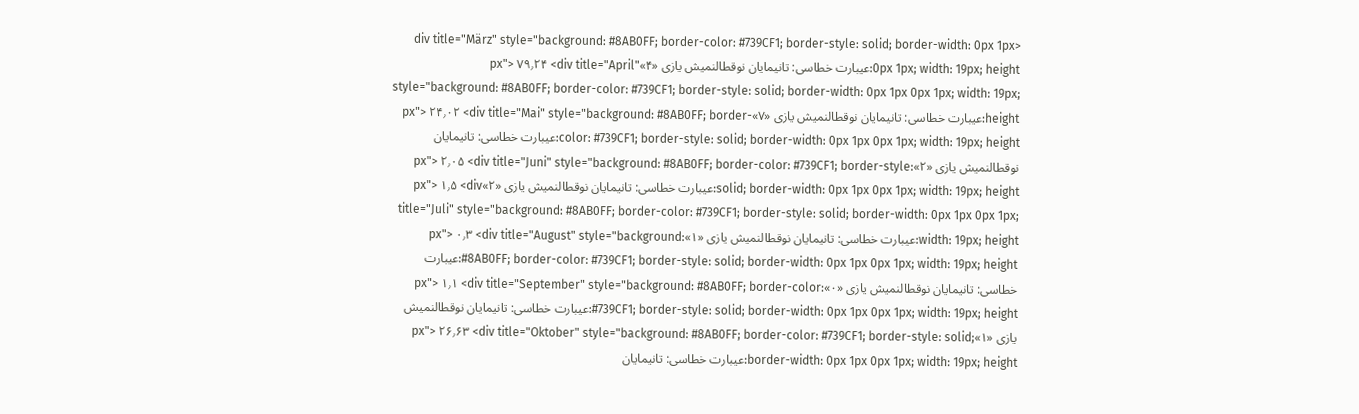<div title="März" style="background: #8AB0FF; border-color: #739CF1; border-style: solid; border-width: 0px 1px 0px 1px; width: 19px; height:عیبارت خطاسی: تانیمایان نوقطالنمیش یازی «۴»px"> ۷۹٫۲۴ <div title="April" style="background: #8AB0FF; border-color: #739CF1; border-style: solid; border-width: 0px 1px 0px 1px; width: 19px; height:عیبارت خطاسی: تانیمایان نوقطالنمیش یازی «۷»px"> ۲۴٫۰۲ <div title="Mai" style="background: #8AB0FF; border-color: #739CF1; border-style: solid; border-width: 0px 1px 0px 1px; width: 19px; height:عیبارت خطاسی: تانیمایان نوقطالنمیش یازی «۲»px"> ۲٫۰۵ <div title="Juni" style="background: #8AB0FF; border-color: #739CF1; border-style: solid; border-width: 0px 1px 0px 1px; width: 19px; height:عیبارت خطاسی: تانیمایان نوقطالنمیش یازی «۲»px"> ۱٫۵ <div title="Juli" style="background: #8AB0FF; border-color: #739CF1; border-style: solid; border-width: 0px 1px 0px 1px; width: 19px; height:عیبارت خطاسی: تانیمایان نوقطالنمیش یازی «۱»px"> ۰٫۳ <div title="August" style="background: #8AB0FF; border-color: #739CF1; border-style: solid; border-width: 0px 1px 0px 1px; width: 19px; height:عیبارت خطاسی: تانیمایان نوقطالنمیش یازی «۰»px"> ۱٫۱ <div title="September" style="background: #8AB0FF; border-color: #739CF1; border-style: solid; border-width: 0px 1px 0px 1px; width: 19px; height:عیبارت خطاسی: تانیمایان نوقطالنمیش یازی «۱»px"> ۲۶٫۶۳ <div title="Oktober" style="background: #8AB0FF; border-color: #739CF1; border-style: solid; border-width: 0px 1px 0px 1px; width: 19px; height:عیبارت خطاسی: تانیمایان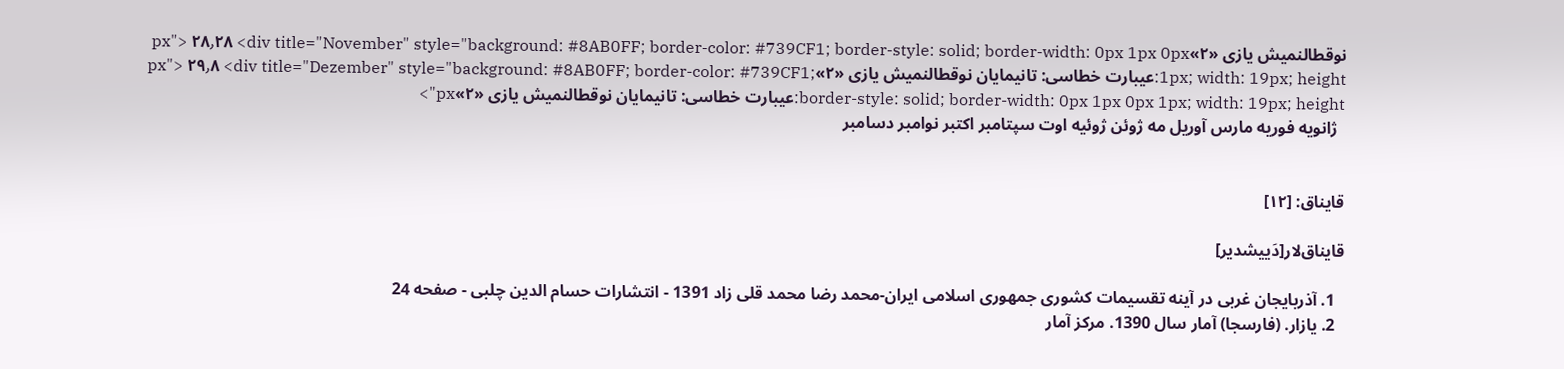نوقطالنمیش یازی «۲»px"> ۲۸٫۲۸ <div title="November" style="background: #8AB0FF; border-color: #739CF1; border-style: solid; border-width: 0px 1px 0px 1px; width: 19px; height:عیبارت خطاسی: تانیمایان نوقطالنمیش یازی «۲»px"> ۲۹٫۸ <div title="Dezember" style="background: #8AB0FF; border-color: #739CF1; border-style: solid; border-width: 0px 1px 0px 1px; width: 19px; height:عیبارت خطاسی: تانیمایان نوقطالنمیش یازی «۲»px">
  ژانویه فوریه مارس آوریل مه ژوئن ژوئیه اوت سپتامبر اکتبر نوامبر دسامبر


قایناق: [۱۲]

قایناق‌لار[دَییشدیر]

  1. آذربایجان غربی در آینه تقسیمات کشوری جمهوری اسلامی ایران-محمد رضا محمد قلی زاد 1391 - انتشارات حسام الدین چلبی - صفحه 24
  2. یازار. (فارسجا) آمار سال 1390. مرکز آمار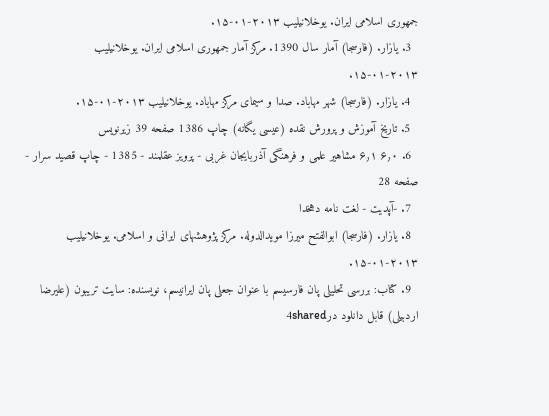جمهوری اسلامی ایران. یوخلانیلیب ۲۰۱۳-۰۱-۱۵.
  3. یازار. (فارسجا) آمار سال 1390. مرکز آمار جمهوری اسلامی ایران. یوخلانیلیب ۲۰۱۳-۰۱-۱۵.
  4. یازار. (فارسجا) شهر مهاباد. صدا و سیمای مرکز مهاباد. یوخلانیلیب ۲۰۱۳-۰۱-۱۵.
  5. تاریخ آموزش و پرورش نقده (عیسی یگانه) چاپ 1386 صفحه 39 زیرنویس
  6. ۶٫۰ ۶٫۱ مشاهیر علمی و فرهنگی آذربایجان غربی - پرویز عقلمند - 1385 - چاپ قصید سرار - صفحه 28
  7. -آپدیت - لغت نامه دهخدا
  8. یازار. (فارسجا) ابوالفتح میرزا مویدالدوله. مرکز پژوهشهای ایرانی و اسلامی. یوخلانیلیب ۲۰۱۳-۰۱-۱۵.
  9. کتاب: بررسی تحلیلی پان فارسیسم با عنوان جعلی پان ایرانیسم، نویسنده: سایت تریبون (علیرضا اردبیلی) قابل دانلود در4shared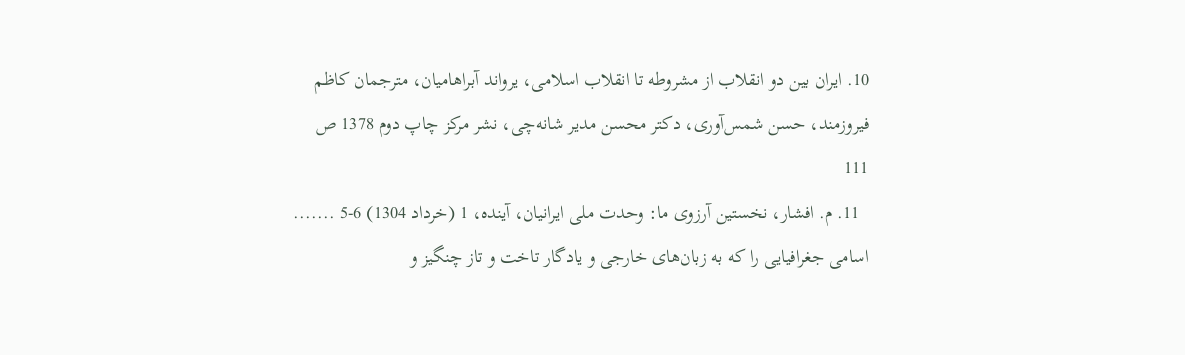10. ایران بین دو انقلاب از مشروطه تا انقلاب اسلامی، یرواند آبراهامیان، مترجمان کاظم فیروزمند، حسن شمس‌آوری، دکتر محسن مدیر شانه‌چی، نشر مرکز چاپ دوم 1378 ص 111
  11. م. افشار، نخستین آرزوی ما: وحدت ملی ایرانیان، آینده، 1 (خرداد 1304) 6-5 ....... اسامی جغرافیایی را که به زبان‌های خارجی و یادگار تاخت و تاز چنگیز و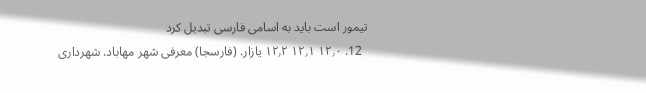تیمور است باید به اسامی فارسی تبدیل کرد
  12. ۱۲٫۰ ۱۲٫۱ ۱۲٫۲ یازار. (فارسجا) معرفی شهر مهاباد. شهرداری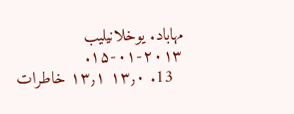مهاباد. یوخلانیلیب ۲۰۱۳-۰۱-۱۵.
  13. ۱۳٫۰ ۱۳٫۱ خاطرات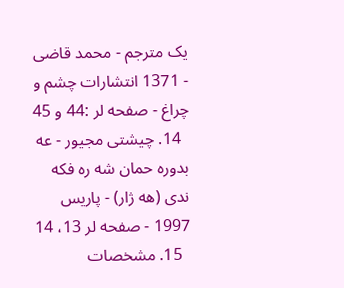یک مترجم - محمد قاضی - 1371 انتشارات چشم و چراغ - صفحه لر :44 و 45
  14. چیشتی مجیور - عه بدوره حمان شه ره فکه ندی (هه ژار) - پاریس 1997 - صفحه لر 13، 14
  15. مشخصات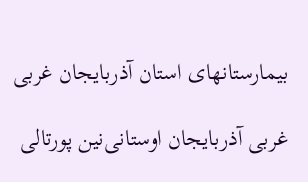بیمارستانهای استان آذربایجان غربی

غربی آذربایجان اوستانی‌نین پورتالی